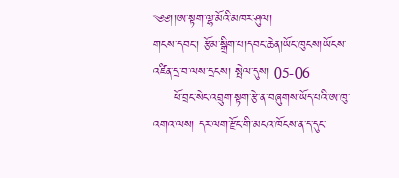༄༅།།ཨ་སྟག་ལྷ་མོའི་མཁར་ཤུལ།
གངས་དབང་། རྩོམ་སྒྲིག་པ།དབང་ཆེན།ཡོང་ཁུངས།ཡོངས་འཛིན་དྲ་བ་ལས་དྲངས། སྤེལ་དུས། 05-06
     ཕོ་བྲང་སེང་འབྲུག་སྟག་རྩེ་ན་བཞུགས་ཡོད་པའི་ཨ་ཁུ་འགའ་ལས། དར་ལག་རྫོང་གི་མངའ་ཁོངས་ན་ད་དུང་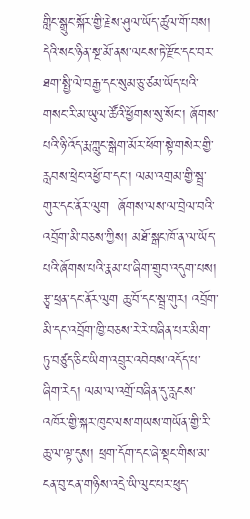གླིང་སྒྲུང་སྐོར་གྱི་རྗེས་ཤུལ་ཡོད་ཚུལ་གོ་བས། དེའི་སང་ཉིན་སྔ་མོ་ནས་ལངས་ཏེ་རྫོང་དང་བར་ཐག་སྤྱི་ལེ་བརྒྱ་དང་སུམ་ཅུ་ཙམ་ཡོད་པའི་གསང་རི་མ་ཡུལ་ཚོའི་ཕྱོགས་སུ་སོང་། ཞོགས་པའི་ཉི་འོད་རྨ་ཀླུང་སྒེག་མོར་ཕོག་སྟེ་གསེར་གྱི་རླབས་ཕྲེང་འཕྱོ་བ་དང་། ལམ་འགྲམ་གྱི་སྦྲ་གུར་དང་ནོར་ལུག  ཞོགས་ལས་ལ་བྲེལ་བའི་འབྲོག་མི་བཅས་ཀྱིས། མཐོ་སྒང་ཁོ་ན་ལ་ཡོད་པའི་ཞོགས་པའི་རྣམ་པ་ཞིག་གྲུབ་འདུག་པས། རྩྭ་ཕྲན་དང་ནོར་ལུག ཆུ་བོ་དང་སྦྲ་གུར། འབྲོག་མི་དང་འབྲོག་ཁྱི་བཅས་རེ་རེ་བཞིན་པར་མིག་ཏུ་བཙུད་ཅིང་ཡིག་འབྲུར་འབེབས་འདོད་པ་ཞིག་རེད། ལམ་ལ་འགྲོ་བཞིན་དུ་རླངས་འཁོར་གྱི་སྐར་ཁུང་ལས་གཡས་གཡོན་གྱི་རི་ཆུ་ལ་ལྟ་དུས། ཕྲག་དོག་དང་ཞེ་སྡང་གིས་མ་ངན་བུ་ངན་གཉིས་འདྲེ་ཡི་ལུང་པར་ཕུད་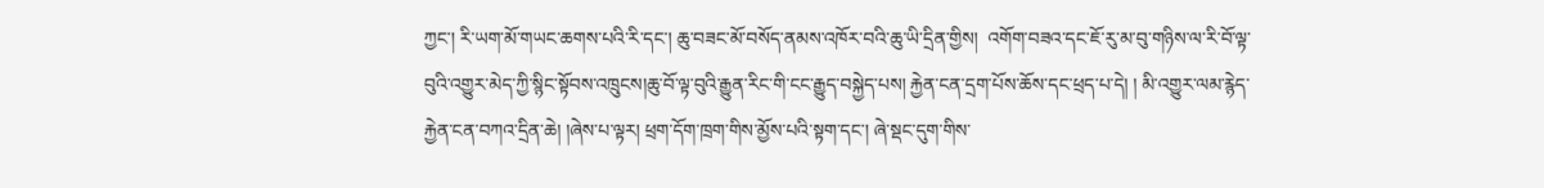ཀྱང་། རི་ཡག་མོ་གཡང་ཆགས་པའི་རི་དང་། ཆུ་བཟང་མོ་བསོད་ནམས་འཁོར་བའི་ཆུ་ཡི་དྲིན་གྱིས།  འགོག་བཟའ་དང་ཇོ་རུ་མ་བུ་གཉིས་ལ་རི་བོ་ལྟ་བུའི་འགྱུར་མེད་ཀྱི་སྙིང་སྟོབས་འཁྲུངས།ཆུ་བོ་ལྟ་བུའི་རྒྱུན་རིང་གི་ངང་རྒྱུད་བསྐྱེད་པས། རྐྱེན་ངན་དྲག་པོས་ཆོས་དང་ཕྲད་པ་དེ། ། མི་འགྱུར་ལམ་རྙེད་རྐྱེན་ངན་བཀའ་དྲིན་ཆེ། །ཞེས་པ་ལྟར། ཕྲག་དོག་ཁྲག་གིས་མྱོས་པའི་སྟག་དང་། ཞེ་སྡང་དུག་གིས་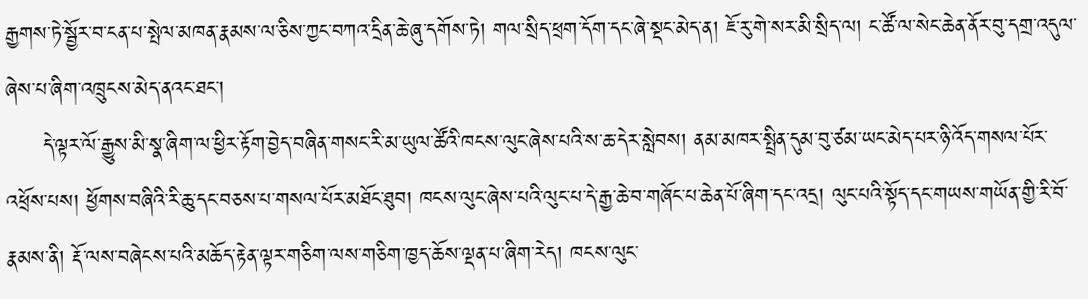རྒྱགས་ཏེ་སྦྱོར་བ་ངན་པ་སྤེལ་མཁན་རྣམས་ལ་ཅིས་ཀྱང་བཀའ་དྲིན་ཆེ་ཞུ་དགོས་ཏེ། གལ་སྲིད་ཕྲག་དོག་དང་ཞེ་སྡང་མེད་ན། ཇོ་རུ་གེ་སར་མི་སྲིད་ལ། ང་ཚོ་ལ་སེང་ཆེན་ནོར་བུ་དགྲ་འདུལ་ཞེས་པ་ཞིག་འཁྲུངས་མེད་ནའང་ཐང་།
     དེ་ལྟར་ལོ་རྒྱུས་མི་སྣ་ཞིག་ལ་ཕྱིར་རྟོག་བྱེད་བཞིན་གསང་རི་མ་ཡུལ་ཚོའི་ཁངས་ལུང་ཞེས་པའི་ས་ཆ་དེར་སླེབས། ནམ་མཁར་སྤྲིན་དུམ་བུ་ཙམ་ཡང་མེད་པར་ཉི་འོད་གསལ་པོར་འཕྲོས་པས། ཕྱོགས་བཞིའི་རི་ཆུ་དང་བཅས་པ་གསལ་པོར་མཐོང་ཐུབ། ཁངས་ལུང་ཞེས་པའི་ལུང་པ་དེ་རྒྱ་ཆེ་བ་གཞོང་པ་ཆེན་པོ་ཞིག་དང་འདྲ། ལུང་པའི་སྟོད་དང་གཡས་གཡོན་གྱི་རི་བོ་རྣམས་ནི། རྡོ་ལས་བཞེངས་པའི་མཆོད་རྟེན་ལྟར་གཅིག་ལས་གཅིག་ཁྱད་ཆོས་ལྡན་པ་ཞིག་རེད། ཁངས་ལུང་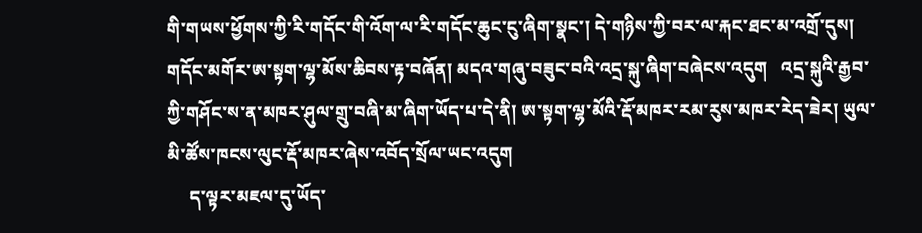གི་གཡས་ཕྱོགས་ཀྱི་རི་གདོང་གི་འོག་ལ་རི་གདོང་ཆུང་ངུ་ཞིག་སྣང་། དེ་གཉིས་ཀྱི་བར་ལ་རྐང་ཐང་མ་འགྲོ་དུས། གདོང་མགོར་ཨ་སྟག་ལྷ་མོས་ཆིབས་རྟ་བཞོན། མདའ་གཞུ་བཟུང་བའི་འདྲ་སྐུ་ཞིག་བཞེངས་འདུག   འདྲ་སྐུའི་རྒྱབ་ཀྱི་གཤོང་ས་ན་མཁར་ཤུལ་གྲུ་བཞི་མ་ཞིག་ཡོད་པ་དེ་ནི། ཨ་སྟག་ལྷ་མོའི་རྡོ་མཁར་རམ་རུས་མཁར་རེད་ཟེར། ཡུལ་མི་ཚོས་ཁངས་ལུང་རྡོ་མཁར་ཞེས་འབོད་སྲོལ་ཡང་འདུག
     ད་ལྟར་མཇལ་དུ་ཡོད་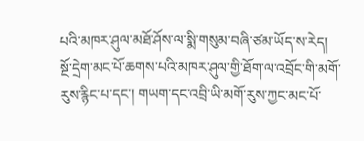པའི་མཁར་ཤུལ་མཐོ་ཤོས་ལ་སྨི་གསུམ་བཞི་ཙམ་ཡོད་ས་རེད། སྔོ་དྲེག་མང་པོ་ཆགས་པའི་མཁར་ཤུལ་གྱི་ཐོག་ལ་འབྲོང་གི་མགོ་རུས་རྙིང་པ་དང་། གཡག་དང་འབྲི་ཡི་མགོ་རུས་ཀྱང་མང་པོ་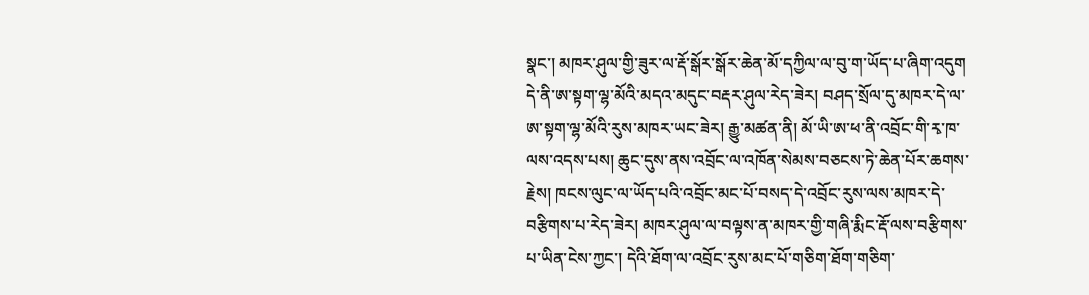སྣང་། མཁར་ཤུལ་གྱི་ཟུར་ལ་རྡོ་སྒོར་སྒོར་ཆེན་མོ་དཀྱིལ་ལ་བུ་ག་ཡོད་པ་ཞིག་འདུག  དེ་ནི་ཨ་སྟག་ལྷ་མོའི་མདའ་མདུང་བརྡར་ཤུལ་རེད་ཟེར། བཤད་སྲོལ་དུ་མཁར་དེ་ལ་ཨ་སྟག་ལྷ་མོའི་རུས་མཁར་ཡང་ཟེར། རྒྱུ་མཚན་ནི། མོ་ཡི་ཨ་ཕ་ནི་འབྲོང་གི་རྭ་ཁ་ལས་འདས་པས། ཆུང་དུས་ནས་འབྲོང་ལ་འཁོན་སེམས་བཅངས་ཏེ་ཆེན་པོར་ཆགས་རྗེས། ཁངས་ལུང་ལ་ཡོད་པའི་འབྲོང་མང་པོ་བསད་དེ་འབྲོང་རུས་ལས་མཁར་དེ་བརྩིགས་པ་རེད་ཟེར། མཁར་ཤུལ་ལ་བལྟས་ན་མཁར་གྱི་གཞི་རྨིང་རྡོ་ལས་བརྩིགས་པ་ཡིན་ངེས་ཀྱང་། དེའི་ཐོག་ལ་འབྲོང་རུས་མང་པོ་གཅིག་ཐོག་གཅིག་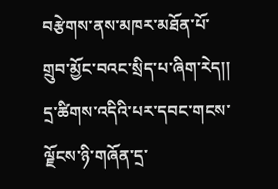བརྩེགས་ནས་མཁར་མཐོན་པོ་གྲུབ་མྱོང་བའང་སྲིད་པ་ཞིག་རེད།།
དྲ་ཚིགས་འདིའི་པར་དབང་གངས་ལྗོངས་ཉི་གཞོན་དྲ་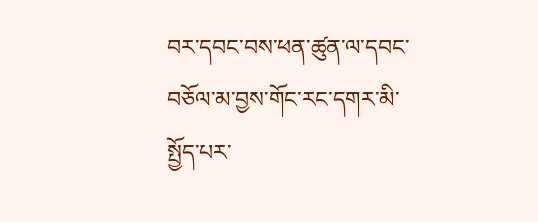བར་དབང་བས་ཕན་ཚུན་ལ་དབང་བཅོལ་མ་བྱས་གོང་རང་དགར་མི་སྤྱོད་པར་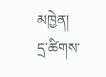མཁྱེན།
དྲ་ཚིགས་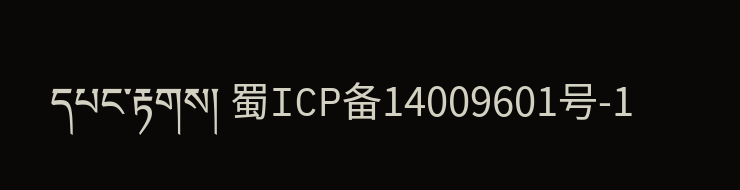དཔང་རྟགས། 蜀ICP备14009601号-1